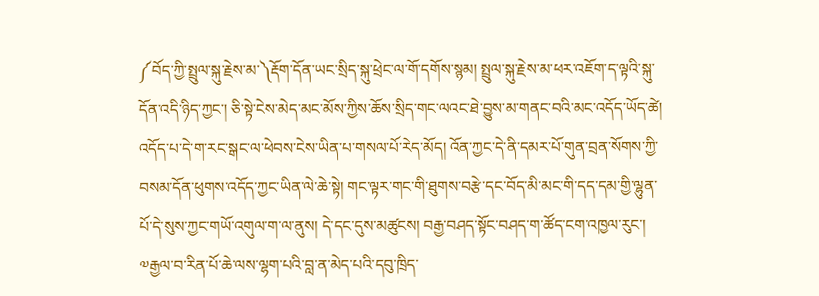༼བོད་ཀྱི་སྤྲུལ་སྐུ་རྗེས་མ་༽རྡོག་དོན་ཡང་སྲིད་སྐུ་ཕྲེང་ལ་གོ་དགོས་སྙམ། སྤྲུལ་སྐུ་རྗེས་མ་ཕར་འཇོག་ད་ལྟའི་སྐུ་དོན་འདི་ཉིད་ཀྱང་། ཅི་སྟེ་ངེས་མེད་མང་མོས་ཀྱིས་ཆོས་སྲིད་གང་ལའང་ཐེ་བྱུས་མ་གནང་བའི་མང་འདོད་ཡོད་ཚེ། འདོད་པ་དེ་ག་རང་སྒང་ལ་ཕེབས་ངེས་ཡིན་པ་གསལ་པོ་རེད་མོད། འོན་ཀྱང་དེ་ནི་དམར་པོ་གུན་བྲན་སོགས་ཀྱི་བསམ་དོན་ཕུགས་འདོད་ཀྱང་ཡིན་ལེ་ཆེ་སྟེ། གང་ལྟར་གང་གི་ཐུགས་བརྩེ་དང་བོད་མི་མང་གི་དད་དམ་གྱི་ལྷུན་པོ་དེ་སུས་ཀྱང་གཡོ་འགུལ་ག་ལ་ནུས། དེ་དང་དུས་མཚུངས། བརྒྱ་བཤད་སྟོང་བཤད་ག་ཚོད་ངག་འཁྱལ་རུང་། ༧རྒྱལ་བ་རིན་པོ་ཆེ་ལས་ལྷག་པའི་བླ་ན་མེད་པའི་དབུ་ཁྲིད་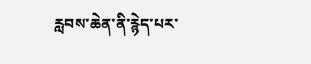རླབས་ཆེན་ནི་རྙེད་པར་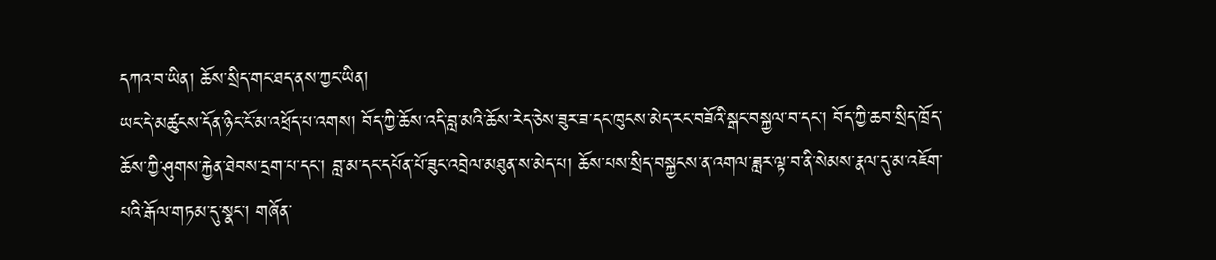དཀའ་བ་ཡིན། ཆོས་སྲིད་གང་ཐད་ནས་ཀྱང་ཡིན།
ཡང་དེ་མཚུངས་དོན་ཉིང་ངོ་མ་འཕྲོད་པ་འགས། བོད་ཀྱི་ཆོས་འདི་བླ་མའི་ཆོས་རེད་ཅེས་ཟུར་ཟ་དང་ཁུངས་མེད་རང་བཟོའི་སྒང་བསྐྱལ་བ་དང་། བོད་ཀྱི་ཆབ་སྲིད་ཁྲོད་ཆོས་ཀྱི་ཤུགས་རྐྱེན་ཐེབས་དྲག་པ་དང་། བླ་མ་དང་དཔོན་པོ་ཟུང་འབྲེལ་མཐུན་ས་མེད་པ། ཆོས་པས་སྲིད་བསྐྱངས་ན་འགལ་ཟླར་ལྟ་བ་ནི་སེམས་རྣལ་དུ་མ་འཇོག་པའི་རྒོལ་གཏམ་དུ་སྣང་། གཞོན་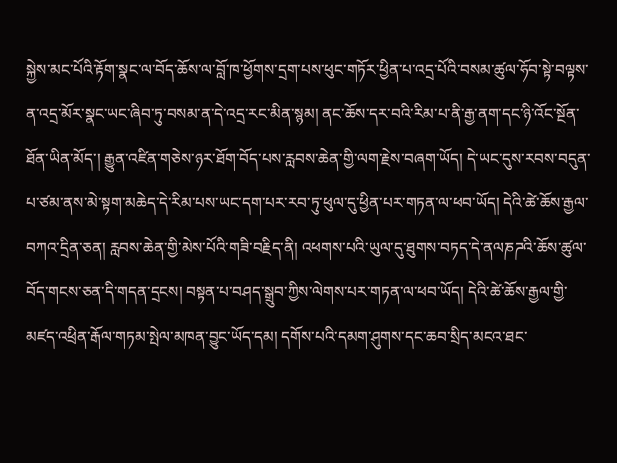སྐྱེས་མང་པོའི་རྟོག་སྣང་ལ་བོད་ཆོས་ལ་བློ་ཁ་ཕྱོགས་དྲག་པས་ཕུང་གཏོར་ཕྱིན་པ་འདྲ་པོའི་བསམ་ཚུལ་ཧོབ་སྟེ་བལྟས་ན་འདྲ་མོར་སྣང་ཡང་ཞིབ་ཏུ་བསམ་ན་དེ་འདྲ་རང་མིན་སྙམ། ནང་ཆོས་དར་བའི་རིམ་པ་ནི་རྒྱ་ནག་དང་ཉི་འོང་སྔོན་ཐོན་ཡིན་མོད་། རྒྱུན་འཛིན་གཅེས་ཉར་ཐོག་བོད་པས་རླབས་ཆེན་གྱི་ལག་རྗེས་བཞག་ཡོད། དེ་ཡང་དུས་རབས་བདུན་པ་ཙམ་ནས་མེ་སྟག་མཆེད་དེ་རིམ་པས་ཡང་དག་པར་རབ་ཏུ་ཕུལ་དུ་ཕྱིན་པར་གཏན་ལ་ཕབ་ཡོད། དེའི་ཚེ་ཆོས་རྒྱལ་བཀའ་དྲིན་ཅན། རླབས་ཆེན་གྱི་མེས་པོའི་གཟི་བརྗིད་ནི། འཕགས་པའི་ཡུལ་དུ་ཐུགས་བཏད་དེ་ནལཎཌའི་ཆོས་ཚུལ་བོད་གངས་ཅན་དི་གདན་དྲངས། བསྟན་པ་བཤད་སྒྲུབ་ཀྱིས་ལེགས་པར་གཏན་ལ་ཕབ་ཡོད། དེའི་ཚེ་ཆོས་རྒྱལ་གྱི་མཛད་འཕྲིན་རྒོལ་གཏམ་སྤེལ་མཁན་བྱུང་ཡོད་དམ། དགོས་པའི་དམག་ཤུགས་དང་ཆབ་སྲིད་མངའ་ཐང་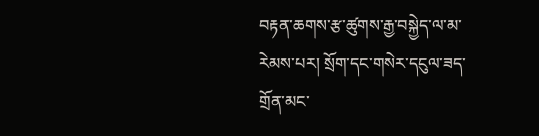བརྟན་ཆགས་རྩ་ཚུགས་རྒྱ་བསྐྱེད་ལ་མ་རེམས་པར། སྲོག་དང་གསེར་དངུལ་ཟད་གྲོན་མང་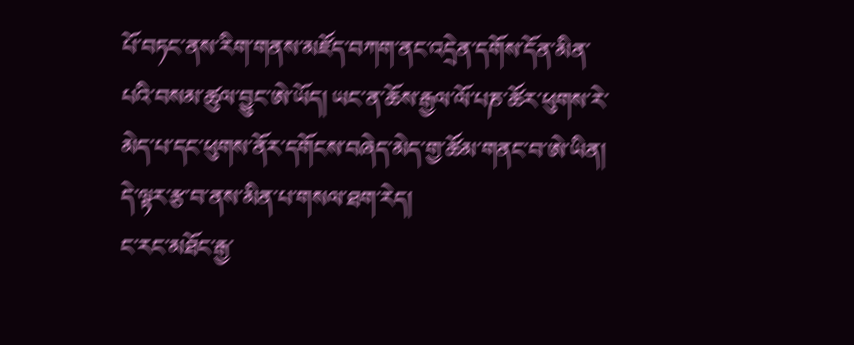པོ་བཏང་ནས་རིག་གནས་མཛོད་བཀག་ནང་འདྲེན་དགོས་དོན་མིན་པའི་བསམ་ཚུལ་བྱུང་ཨེ་ཡོད། ཡང་ན་ཆོས་རྒྱལ་ལོ་པཎ་ཚོར་ཕུགས་རེ་མེད་པ་དང་ཕུགས་ནོར་དགོངས་བཞེད་མེད་གྱ་ཚོམ་གནང་བ་ཨེ་ཡིན། དེ་ལྟར་རྩ་བ་ནས་མིན་པ་གསལ་ཐག་རེད།
ང་རང་མཐོང་རྒྱ་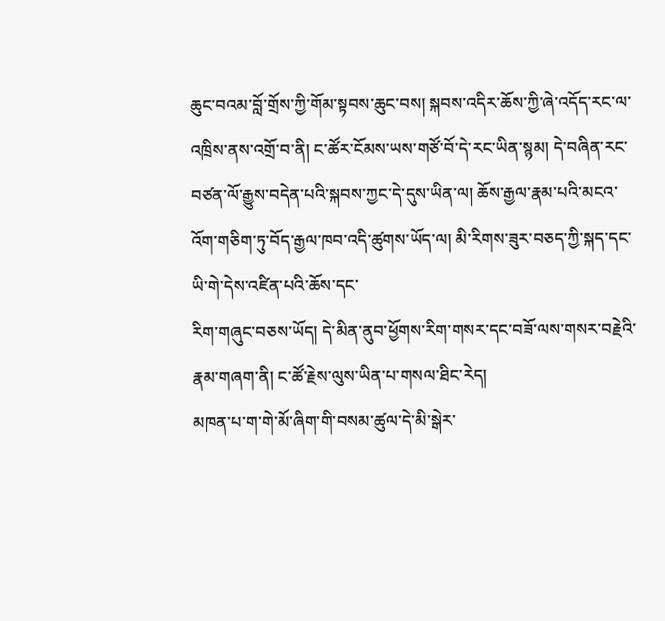ཆུང་བའམ་བློ་གྲོས་ཀྱི་གོམ་སྟབས་ཆུང་བས། སྐབས་འདིར་ཆོས་ཀྱི་ཞེ་འདོད་རང་ལ་འཁྲིས་ནས་འགྲོ་བ་ནི། ང་ཚོར་ངོམས་ཡས་གཙོ་བོ་དེ་རང་ཡིན་སྙམ། དེ་བཞིན་རང་བཙན་ལོ་རྒྱུས་བདེན་པའི་སྐབས་ཀྱང་དེ་དུས་ཡིན་ལ། ཆོས་རྒྱལ་རྣམ་པའི་མངའ་འོག་གཅིག་ཏུ་བོད་རྒྱལ་ཁབ་འདི་ཚུགས་ཡོད་ལ། མི་རིགས་ཟུར་བཅད་ཀྱི་སྐད་དང་ཡི་གེ་དེས་འཛིན་པའི་ཆོས་དང་
རིག་གཞུང་བཅས་ཡོད། དེ་མིན་ནུབ་ཕྱོགས་རིག་གསར་དང་བཟོ་ལས་གསར་བརྗེའི་རྣམ་གཞག་ནི། ང་ཚོ་རྗེས་ལུས་ཡིན་པ་གསལ་ཐིང་རེད།
མཁན་པ་ག་གེ་མོ་ཞིག་གི་བསམ་ཚུལ་དེ་མི་སྒེར་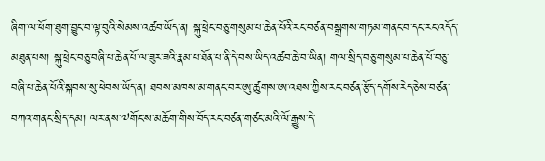ཞིག་ལ་ཕོག་ཐུག་བྱུང་བ་ལྟ་བུའི་སེམས་འཚབ་ཡོད་ན། སྐུ་ཕྲེང་བཅུ་གསུམ་པ་ཆེན་པོའི་རང་བཙན་བསྒྲགས་གཏམ་གནང་བ་དང་རང་འདོད་མཐུན་པས། སྐུ་ཕྲེང་བཅུ་བཞི་པ་ཆེན་པོ་ལ་ཟུར་ཟའི་རྣམ་པ་ཐོན་པ་ནི་དེ་བས་ཡིད་འཚབ་ཆེ་བ་ཡིན། གལ་སྲིད་བཅུ་གསུམ་པ་ཆེན་པོ་བཅུ་བཞི་པ་ཆེན་པོའི་སྐབས་སུ་ཕེབས་ཡོད་ན། ཐབས་མཁས་མ་གནང་བར་ཨུ་ཚུགས་ཨ་འཐས་ཀྱིས་རང་བཙན་རྩོད་དགོས་རེད་ཅེས་བཙན་བཀའ་གནང་སྲིད་དམ། ལར་ནས་༧གོང་ས་མཆོག་གིས་བོད་རང་བཙན་གཙང་མའི་ལོ་རྒྱུས་དེ་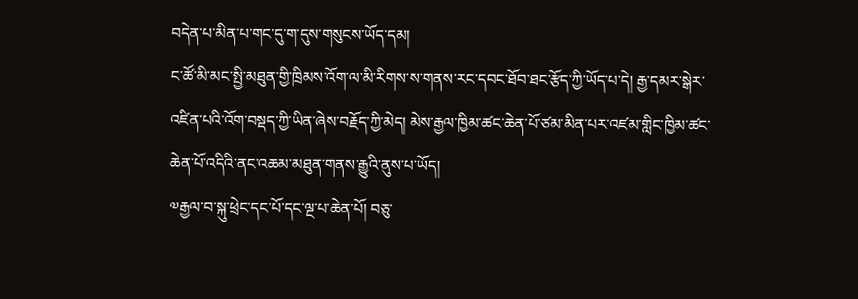བདེན་པ་མིན་པ་གང་དུ་ག་དུས་གསུངས་ཡོད་དམ།
ང་ཚོ་མི་མང་སྤྱི་མཐུན་གྱི་ཁྲིམས་འོག་ལ་མི་རིགས་ས་གནས་རང་དབང་ཐོབ་ཐང་རྩོད་ཀྱི་ཡོད་པ་དེ། རྒྱ་དམར་སྒེར་འཛིན་པའི་འོག་བསྡད་ཀྱི་ཡིན་ཞེས་བརྗོད་ཀྱི་མེད། མེས་རྒྱལ་ཁྱིམ་ཚང་ཆེན་པོ་ཙམ་མིན་པར་འཛམ་གླིང་ཁྱིམ་ཚང་ཆེན་པོ་འདིའི་ནང་འཆམ་མཐུན་གནས་རྒྱུའི་ནུས་པ་ཡོད།
༧རྒྱལ་བ་སྐུ་ཕྲེང་དང་པོ་དང་ལྔ་པ་ཆེན་པོ། བཅུ་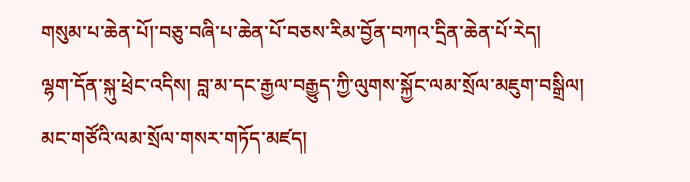གསུམ་པ་ཆེན་པོ།་བཅུ་བཞི་པ་ཆེན་པོ་བཅས་རིམ་བྱོན་བཀའ་དྲིན་ཆེན་པོ་རེད།
ལྷག་དོན་སྐུ་ཕྲེང་འདིས། བླ་མ་དང་རྒྱལ་བརྒྱུད་ཀྱི་ལུགས་སྐྱོང་ལམ་སྲོལ་མཇུག་བསྒྲིལ། མང་གཙོའི་ལམ་སྲོལ་གསར་གཏོད་མཛད།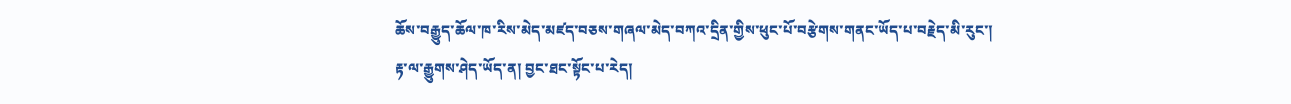ཆོས་བརྒྱུད་ཆོལ་ཁ་རིས་མེད་མཛད་བཅས་གཞལ་མེད་བཀའ་དྲིན་གྱིས་ཕུང་པོ་བརྩེགས་གནང་ཡོད་པ་བརྗེད་མི་རུང་།
རྟ་ལ་རྒྱུགས་ཤེད་ཡོད་ན། བྱང་ཐང་སྟོང་པ་རེད།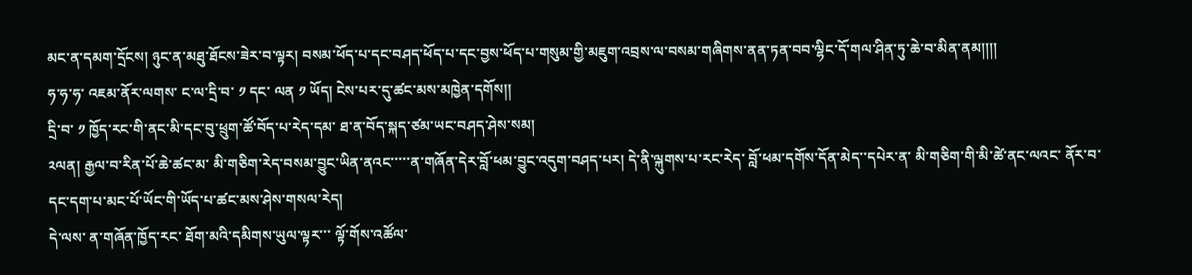མང་ན་དམག་དྲོངས། ཉུང་ན་མཐུ་ཐོངས་ཟེར་བ་ལྟར། བསམ་ཕོད་པ་དང་བཤད་ཕོད་པ་དང་བྱས་ཕོད་པ་གསུམ་གྱི་མཇུག་འབྲས་ལ་བསམ་གཞིགས་ནན་ཏན་བབ་ལྷིང་དོ་གལ་ཤིན་ཏུ་ཆེ་བ་མིན་ནམ།།།།
ཧ་ཧ་ཧ་ འཇམ་ནོར་ལགས་ ང་ལ་དྲི་བ་ ༡ དང་ ལན ༡ ཡོད། ངེས་པར་དུ་ཚང་མས་མཁྱེན་དགོས།།
དྲི་བ་ ༡ ཁྱོད་རང་གི་ནང་མི་དང་བུ་ཕྲུག་ཚོ་བོད་པ་རེད་དམ་ ཐ་ན་བོད་སྐད་ཙམ་ཡང་བཤད་ཤེས་སམ།
༢ལན། རྒྱལ་བ་རིན་པོ་ཆེ་ཚང་མ་ མི་གཅིག་རེད་བསམ་བྱུང་ཡིན་ནའང་་་་་ན་གཞོན་དེར་བློ་ཕམ་བྱུང་འདུག་བཤད་པར། དེ་ནི་ལྐུགས་པ་རང་རེད་ བློ་ཕམ་དགོས་དོན་མེད་་དཔེར་ན་ མི་གཅིག་གི་མི་ཚེ་ནང་ལའང་ ནོར་བ་དང་དག་པ་མང་པོ་ཡོང་གི་ཡོད་པ་ཚང་མས་ཤེས་གསལ་རེད།
དེ་ལས་ ན་གཞོན་ཁྱོད་རང་ ཐོག་མའི་དམིགས་ཡུལ་ལྟར་་་ ལྟོ་གོས་འཚོལ་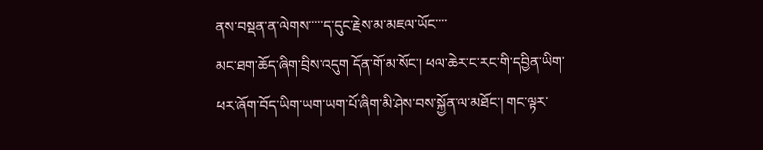ནས་བསྡན་ན་ལེགས་་་་་ད་དུང་རྗེས་མ་མཇལ་ཡོང་་་་
མང་ཐག་ཆོད་ཞིག་བྲིས་འདུག དོན་གོ་མ་སོང་། ཕལ་ཆེར་ང་རང་གི་དབྱིན་ཡིག་ཕར་ཞོག་བོད་ཡིག་ཡག་ཡག་པོ་ཞིག་མི་ཤེས་བས་སྐྱོན་ལ་མཐོང་། གང་ལྟར་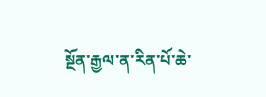སྔོན་རྒྱལ་ན་རིན་པོ་ཆེ་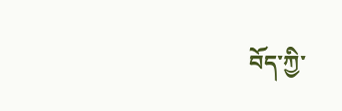བོད་ཀྱི་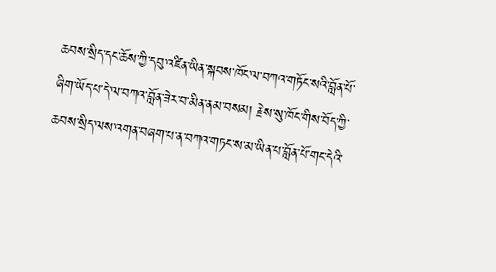ཆབས་སྲིད་དང་ཆོས་ཀྱི་དབུ་འཛིན་ཡིན་སྐབས་ཁོང་ལ་བཀའ་གཏོང་སའི་བློན་པོ་ཞིག་ཡོད་པ་དེ་ལ་བཀའ་བློན་ཟེར་བ་མིན་ནམ་བསམ། རྗེས་སུ་ཁོང་གིས་བོད་ཀྱི་ཆབས་སྲིད་ལས་འགན་བཞག་པ་ན་བཀའ་གཏང་ས་མ་ཡིན་པ་བློན་པོ་གང་དེའི་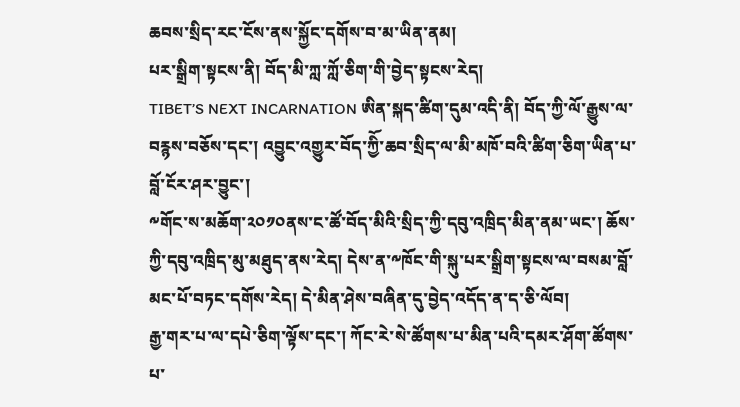ཆབས་སྲིད་རང་ངོས་ནས་སྐྱོང་དགོས་བ་མ་ཡིན་ནམ།
པར་སྒྲིག་སྟངས་ནི། བོད་མི་ཀླ་ཀློ་ཅིག་གི་བྱེད་སྟངས་རེད།
TIBET’S NEXT INCARNATION ཨིན་སྐད་ཚིག་དུམ་འདི་ནི། བོད་ཀྱི་ལོ་རྒྱུས་ལ་བརྙས་བཅོས་དང་། འབྱུང་འགྱུར་བོད་ཀྱིོ་ཆབ་སྲིད་ལ་མི་མཁོ་བའི་ཚིག་ཅིག་ཡིན་པ་བློ་ངོར་ཤར་བྱུང་།
༸གོང་ས་མཆོག་༢༠༡༠ནས་ང་ཚོ་བོད་མིའི་སྲིད་ཀྱི་དབུ་འཁྲིད་མིན་ནམ་ཡང་། ཆོས་ཀྱི་དབུ་འཁྲིད་མུ་མཐུད་ནས་རེད། དེས་ན་༸ཁོང་གི་སྐུ་པར་སྒྲིག་སྟངས་ལ་བསམ་བློ་མང་པོ་བཏང་དགོས་རེད། དེ་མིན་ཤེས་བཞིན་དུ་བྱེད་འདོད་ན་ད་ཅི་ལོབ།
རྒྱ་གར་པ་ལ་དཔེ་ཅིག་ལྟོས་དང་། ཀོང་རེ་སེ་ཚོགས་པ་མིན་པའི་དམར་ཤོག་ཚོགས་པ་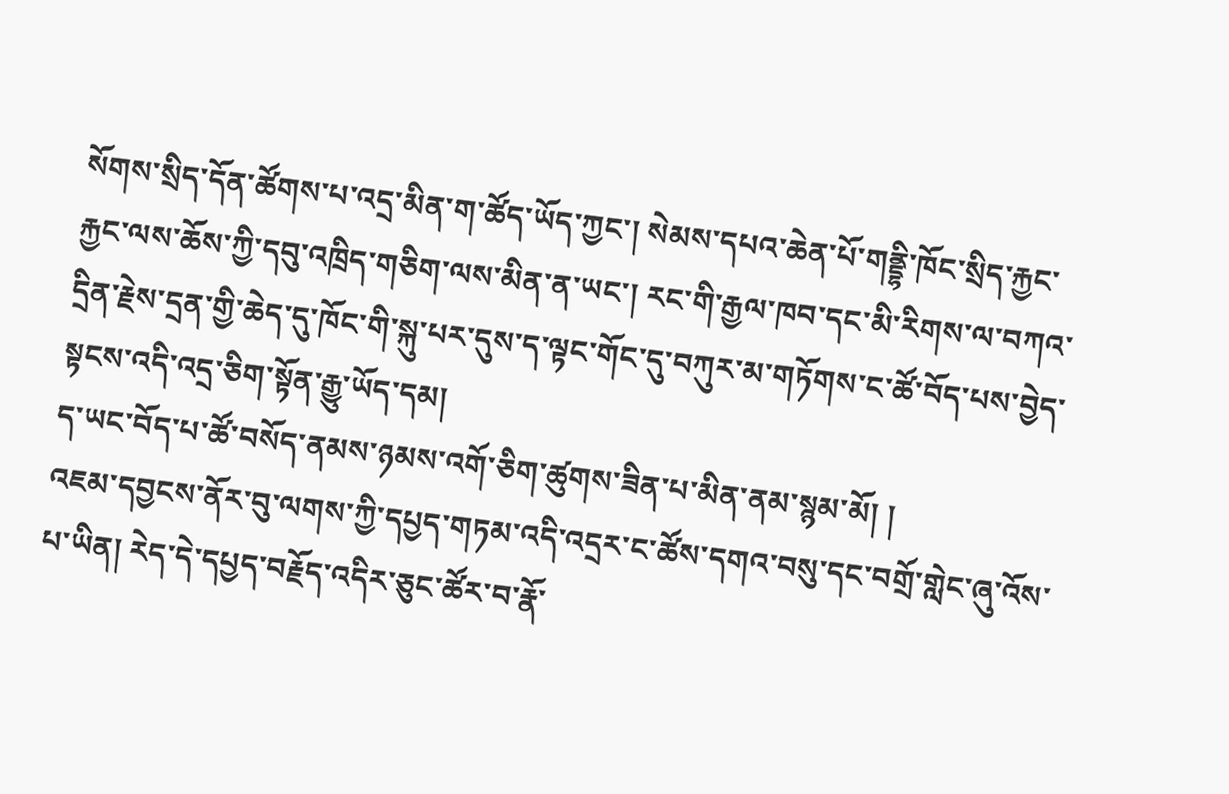སོགས་སྲིད་དོན་ཚོགས་པ་འདྲ་མིན་ག་ཚོད་ཡོད་ཀྱང་། སེམས་དཔའ་ཆེན་པོ་གནྡྷི་ཁོང་སྲིད་རྐྱང་རྐྱང་ལས་ཆོས་ཀྱི་དབུ་འཁྲིད་གཅིག་ལས་མིན་ན་ཡང་། རང་གི་རྒྱལ་ཁབ་དང་མི་རིགས་ལ་བཀའ་དྲིན་རྗེས་དྲན་གྱི་ཆེད་དུ་ཁོང་གི་སྐུ་པར་དུས་ད་ལྟང་གོང་དུ་བཀུར་མ་གཏོགས་ང་ཚོ་བོད་པས་བྱེད་སྟངས་འདི་འདྲ་ཅིག་སྟོན་རྒྱུ་ཡོད་དམ།
ད་ཡང་བོད་པ་ཚོ་བསོད་ནམས་ཉམས་འགོ་ཅིག་ཚུགས་ཟིན་པ་མིན་ནམ་སྙམ་མོ། །
འཇམ་དབྱངས་ནོར་བུ་ལགས་ཀྱི་དཔྱད་གཏམ་འདི་འདྲར་ང་ཚོས་དགའ་བསུ་དང་བགྲོ་གླེང་ཞུ་འོས་པ་ཡིན། རེད་དེ་དཔྱད་བརྗོད་འདིར་ཅུང་ཚོར་བ་རྣོ་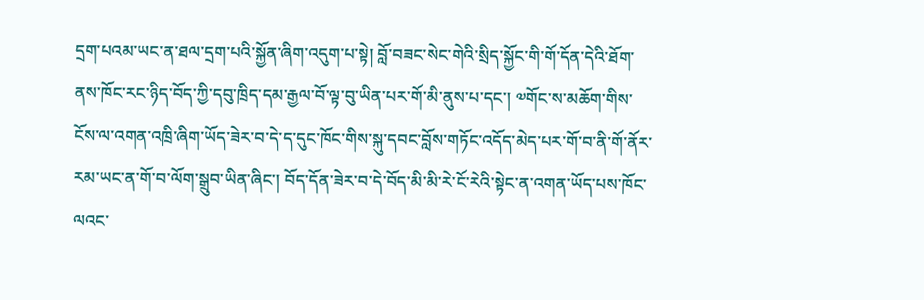དྲག་པའམ་ཡང་ན་ཐལ་དྲག་པའི་སྐྱོན་ཞིག་འདུག་པ་སྟེ། བློ་བཟང་སེང་གེའི་སྲིད་སྐྱོང་གི་གོ་དོན་དེའི་ཐོག་ནས་ཁོང་རང་ཉིད་བོད་ཀྱི་དབུ་ཁྲིད་དམ་རྒྱལ་བོ་ལྟ་བུ་ཡིན་པར་གོ་མི་ནུས་པ་དང་། ༧གོང་ས་མཆོག་གིས་ངོས་ལ་འགན་འཁྲི་ཞིག་ཡོད་ཟེར་བ་དེ་ད་དུང་ཁོང་གིས་སྐུ་དབང་བློས་གཏོང་འདོད་མེད་པར་གོ་བ་ནི་གོ་ནོར་རམ་ཡང་ན་གོ་བ་ལོག་སྒྲུབ་ཡིན་ཞིང་། བོད་དོན་ཟེར་བ་དེ་བོད་མི་མི་རེ་ངོ་རེའི་སྟེང་ན་འགན་ཡོད་པས་ཁོང་ལའང་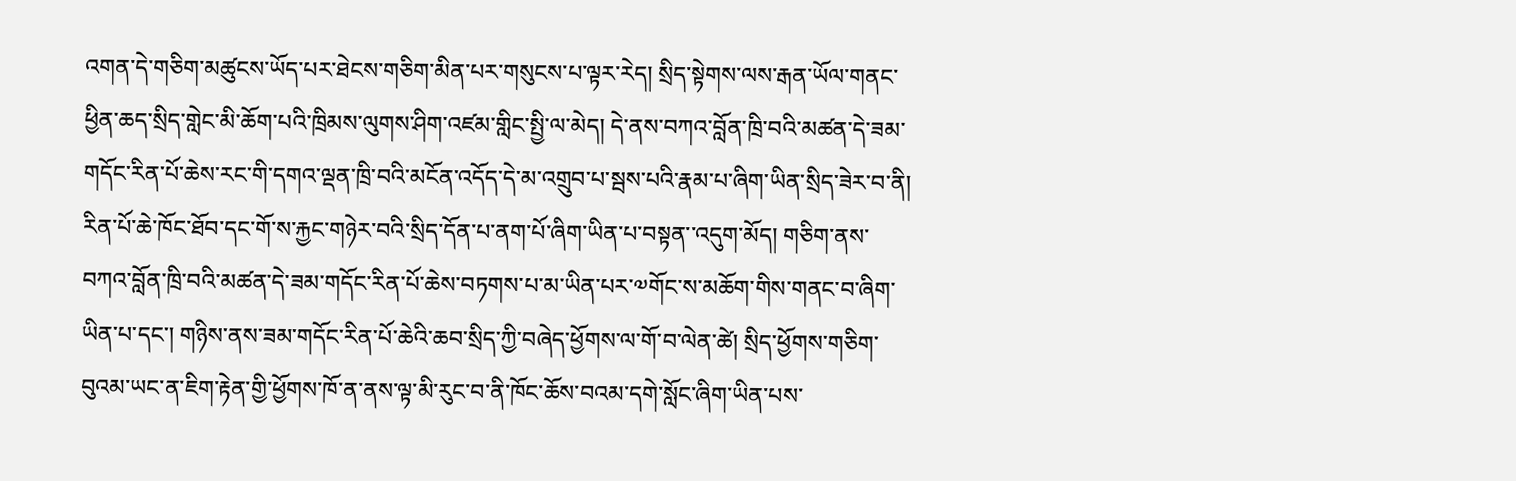འགན་དེ་གཅིག་མཚུངས་ཡོད་པར་ཐེངས་གཅིག་མིན་པར་གསུངས་པ་ལྟར་རེད། སྲིད་སྟེགས་ལས་རྒན་ཡོལ་གནང་ཕྱིན་ཆད་སྲིད་གླེང་མི་ཆོག་པའི་ཁྲིམས་ལུགས་ཤིག་འཛམ་གླིང་སྤྱི་ལ་མེད། དེ་ནས་བཀའ་བློན་ཁྲི་བའི་མཚན་དེ་ཟམ་གདོང་རིན་པོ་ཆེས་རང་གི་དགའ་ལྡན་ཁྲི་བའི་མངོན་འདོད་དེ་མ་འགྲུབ་པ་སྦས་པའི་རྣམ་པ་ཞིག་ཡིན་སྲིད་ཟེར་བ་ནི། རིན་པོ་ཆེ་ཁོང་ཐོབ་དང་གོ་ས་རྐྱང་གཉེར་བའི་སྲིད་དོན་པ་ནག་པོ་ཞིག་ཡིན་པ་བསྟན་་འདུག་མོད། གཅིག་ནས་བཀའ་བློན་ཁྲི་བའི་མཚན་དེ་ཟམ་གདོང་རིན་པོ་ཆེས་བཏགས་པ་མ་ཡིན་པར་༧གོང་ས་མཆོག་གིས་གནང་བ་ཞིག་ཡིན་པ་དང་། གཉིས་ནས་ཟམ་གདོང་རིན་པོ་ཆེའི་ཆབ་སྲིད་ཀྱི་བཞེད་ཕྱོགས་ལ་གོ་བ་ལེན་ཚེ། སྲིད་ཕྱོགས་གཅིག་བུའམ་ཡང་ན་ཇིག་རྟེན་གྱི་ཕྱོགས་ཁོ་ན་ནས་ལྟ་མི་རུང་བ་ནི་ཁོང་ཆོས་བའམ་དགེ་སློང་ཞིག་ཡིན་པས་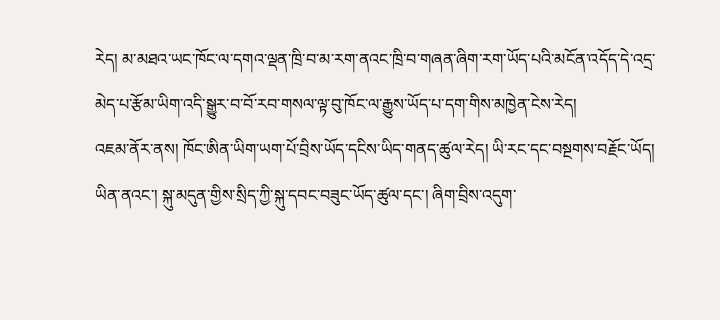རེད། མ་མཐའ་ཡང་ཁོང་ལ་དགའ་ལྡན་ཁྲི་བ་མ་རག་ནའང་ཁྲི་བ་གཞན་ཞིག་རག་ཡོད་པའི་མངོན་འདོད་དེ་འདྲ་མེད་པ་རྩོམ་ཡིག་འདི་སྒྱུར་བ་བོ་རབ་གསལ་ལྟ་བུ་ཁོང་ལ་རྒྱུས་ཡོད་པ་དག་གིས་མཁྱེན་ངེས་རེད།
འཇམ་ནོར་ནས། ཁོང་ཨིན་ཡིག་ཡག་པོ་བྲིས་ཡོད་དངིས་ཡིད་གནད་ཚུལ་རེད། ཡི་རང་དང་བསྔགས་བརྗོང་ཡོད།
ཡིན་ནའང་། སྐུ་མདུན་གྱིས་སྲིད་ཀྱི་སྐུ་དབང་བཟུང་ཡོད་ཚུལ་དང་། ཞིག་བྲིས་འདུག་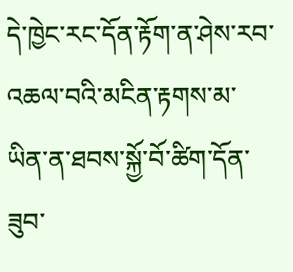དེ་ཁྱེང་རང་དོན་རྟོག་ན་ཤེས་རབ་འཆལ་བའི་མངིན་རྟགས་མ་ཡིན་ན་ཐབས་སྐྱོ་བོ་ཚིག་དོན་ཟུབ་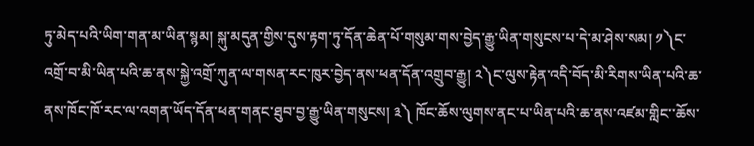ཏུ་མེད་པའི་ཡིག་གན་མ་ཡིན་སྙམ། སྐུ་མདུན་གྱིས་དུས་རྟག་ཏུ་དོན་ཆེན་པོ་གསུམ་གས་བྱེད་རྒྱུ་ཡིན་གསུངས་པ་དེ་མ་ཤེས་སམ། ༡༽ང་འགྲོ་བ་མི་ཡིན་པའི་ཆ་ནས་སྐྱེ་འགྲོ་ཀུན་ལ་གསན་རང་ཁུར་བྱེད་ནས་ཕན་དོན་འགྲུབ་རྒྱུ། ༢༽ང་ལུས་རྟེན་འདི་བོད་མི་རིགས་ཡིན་པའི་ཆ་ནས་ཁོང་ཁོ་རང་ལ་འགན་ཡོད་དོན་ཕན་གནང་ཐུབ་བྱ་རྒྱུ་ཡིན་གསུངས། ༣༽ ཁོང་ཆོས་ལུགས་ནང་པ་ཡིན་པའི་ཆ་ནས་འཛམ་གླིང་་ཆོས་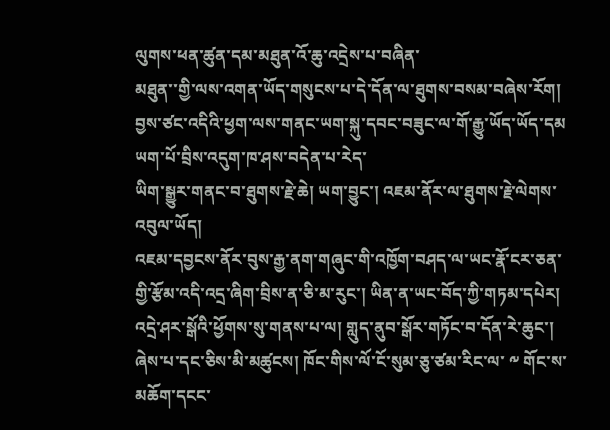ལུགས་ཕན་ཚུན་དམ་མཐུན་འོ་ཆུ་འདྲེས་པ་བཞིན་
མཐུན་་གྱི་ལས་འགན་ཡོད་གསུངས་པ་དེ་དོན་ལ་ཐུགས་བསམ་བཞེས་རོག། བྱས་ཙང་འདིའི་ཕྱག་ལས་གནང་ཡག་སྐུ་དབང་བཟུང་ལ་གོ་རྒྱུ་ཡོད་ཡོད་དམ
ཡག་པོ་བྲིས་འདུག་ཁ་ཤས་བདེན་པ་རེད་
ཡིག་སྒྱུར་གནང་བ་ཐུགས་རྗེ་ཆེ། ཡག་བྱུང་། འཇམ་ནོར་ལ་ཐུགས་རྗེ་ལེགས་འབུལ་ཡོད།
འཇམ་དབྱངས་ནོར་བུས་རྒྱ་ནག་གཞུང་གི་འཁྱོག་བཤད་ལ་ཡང་རྣོ་ངར་ཅན་གྱི་རྩོམ་འདི་འདྲ་ཞིག་བྲིས་ན་ཅི་མ་རུང་། ཡིན་ན་ཡང་བོད་ཀྱི་གཏམ་དཔེར། འདྲེ་ཤར་སྒོའི་ཕྱོགས་སུ་གནས་པ་ལ། གླུད་ནུབ་སྒོར་གཏོང་བ་དོན་རེ་ཆུང་། ཞེས་པ་དང་ཅིས་མི་མཚུངས། ཁོང་གིས་ལོ་ངོ་སུམ་ཅུ་ཙམ་རིང་ལ་ ༸ གོང་ས་མཆོག་དངང་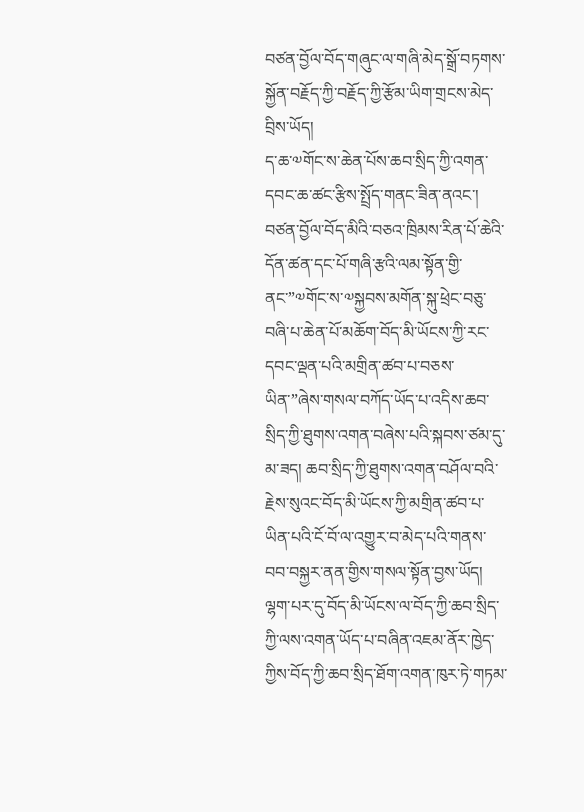བཙན་བྱོལ་བོད་གཞུང་ལ་གཞི་མེད་སྒྲོ་བཏགས་སྐྱོན་བརྗོད་ཀྱི་བརྗོད་ཀྱི་རྩོམ་ཡིག་གྲངས་མེད་བྲིས་ཡོད།
ད་ཆ་༧གོང་ས་ཆེན་པོས་ཆབ་སྲིད་ཀྱི་འགན་དབང་ཆ་ཚང་རྩིས་སྤྲོད་གནང་ཟིན་ནའང་། བཙན་བྱོལ་བོད་མིའི་བཅའ་ཁྲིམས་རིན་པོ་ཆེའི་དོན་ཚན་དང་པོ་གཞི་རྩའི་ལམ་སྟོན་གྱི་ནང་”༧གོང་ས་༧སྐྱབས་མགོན་སྐུ་ཕྲེང་བཅུ་བཞི་པ་ཆེན་པོ་མཆོག་བོད་མི་ཡོངས་ཀྱི་རང་དབང་ལྡན་པའི་མགྲིན་ཚབ་པ་བཅས་ཡིན་”ཞེས་གསལ་བཀོད་ཡོད་པ་འདིས་ཆབ་སྲིད་ཀྱི་ཐུགས་འགན་བཞེས་པའི་སྐབས་ཙམ་དུ་མ་ཟད། ཆབ་སྲིད་ཀྱི་ཐུགས་འགན་བཤོལ་བའི་རྗེས་སུའང་བོད་མི་ཡོངས་ཀྱི་མགྲིན་ཚབ་པ་ཡིན་པའི་ངོ་བོ་ལ་འགྱུར་བ་མེད་པའི་གནས་བབ་བསྐྱར་ནན་གྱིས་གསལ་སྟོན་བྱས་ཡོད། ལྷག་པར་དུ་བོད་མི་ཡོངས་ལ་བོད་ཀྱི་ཆབ་སྲིད་ཀྱི་ལས་འགན་ཡོད་པ་བཞིན་འཇམ་ནོར་ཁྱེད་ཀྱིས་བོད་ཀྱི་ཆབ་སྲིད་ཐོག་འགན་ཁུར་ཏེ་གཏམ་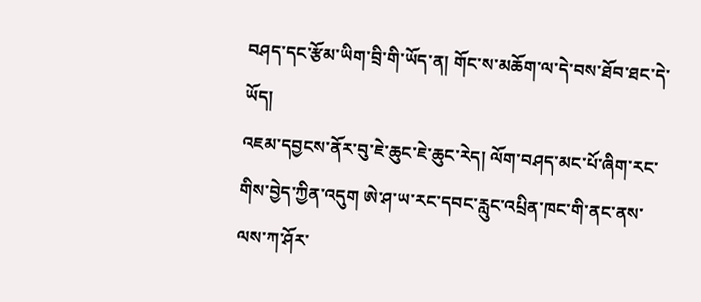བཤད་དང་རྩོམ་ཡིག་བྲི་གི་ཡོད་ན། གོང་ས་མཆོག་ལ་དེ་བས་ཐོབ་ཐང་དེ་ཡོད།
འཇམ་དབྱངས་ནོར་བུ་ཇེ་ཆུང་ཇེ་ཆུང་རེད། ལོག་བཤད་མང་པོ་ཞིག་རང་གིས་བྱེད་ཀྱིན་འདུག ཨེ་ཤ་ཡ་རང་དབང་རླུང་འཔྲིན་ཁང་གི་ནང་ནས་ལས་ཀ་ཤོར་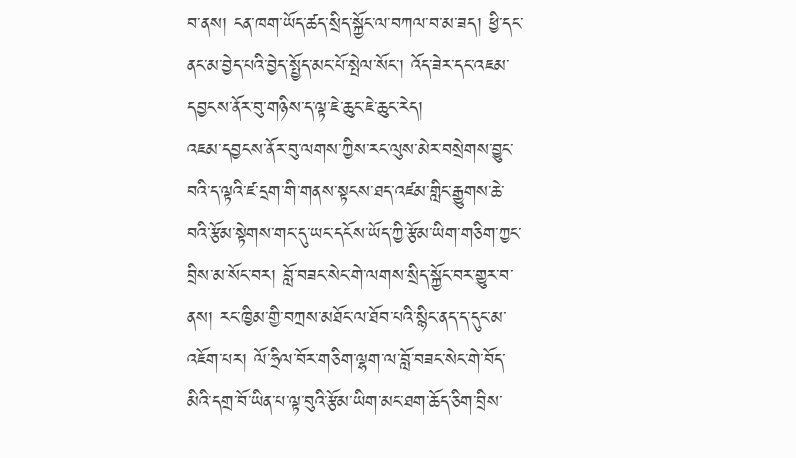བ་ནས། ངན་ཁག་ཡོད་ཚད་སྲིད་སྐྱོང་ལ་བཀལ་བ་མ་ཟད། ཕྱི་དང་ནང་མ་བྱེད་པའི་བྱེད་སྤྱོད་མང་པོ་སྤེལ་སོང་། འོད་ཟེར་དང་འཇམ་དབྱངས་ནོར་བུ་གཉིས་ད་ལྟ་ཇེ་ཆུང་ཇེ་ཆུང་རེད།
འཇམ་དབྱངས་ནོར་བུ་ལགས་ཀྱིས་རང་ལུས་མེར་བསྲེགས་བྱུང་བའི་ད་ལྟའི་ཛ་དྲག་གི་གནས་སྟངས་ཐད་འཛམ་གླིང་རྒྱུགས་ཆེ་བའི་རྩོམ་སྟེགས་གང་དུ་ཡང་དངོས་ཡོད་ཀྱི་རྩོམ་ཡིག་གཅིག་ཀྱང་བྲིས་མ་སོང་བར། བློ་བཟང་སེང་གེ་ལགས་སྲིད་སྐྱོང་བར་གྱུར་བ་ནས། རང་ཁྱིམ་གྱི་བཀྲས་མཐོང་ལ་ཐོབ་པའི་སྙིང་ནད་ད་དུང་མ་འཇོག་པར། ལོ་ཧྲིལ་བོར་གཅིག་ལྷག་ལ་བློ་བཟང་སེང་གེ་བོད་མིའི་དགྲ་བོ་ཡིན་པ་ལྟ་བུའི་རྩོམ་ཡིག་མང་ཐག་ཆོད་ཅིག་བྲིས་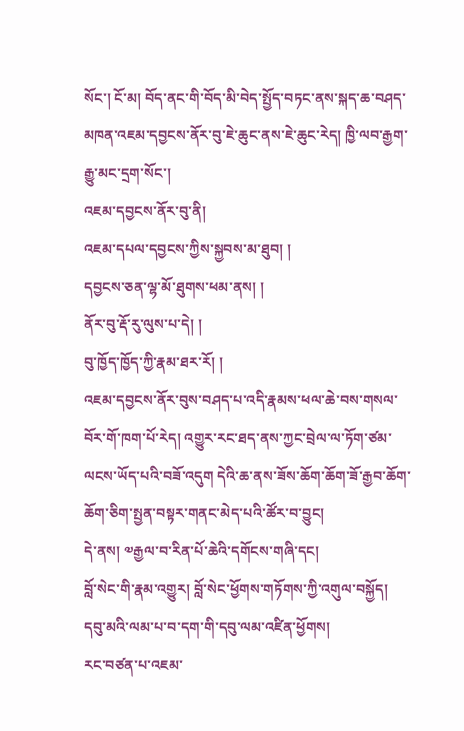སོང་། ངོ་མ། བོད་ནང་གི་བོད་མི་བེད་སྤྱོད་བཏང་ནས་སྐད་ཆ་བཤད་མཁན་འཇམ་དབྱངས་ནོར་བུ་ཇེ་ཆུང་ནས་ཇེ་ཆུང་རེད། ཁྱི་ལབ་རྒྱག་རྒྱུ་མང་དྲག་སོང་།
འཇམ་དབྱངས་ནོར་བུ་ནི།
འཇམ་དཔལ་དབྱངས་ཀྱིས་སྐྱབས་མ་ཐུབ། །
དབྱངས་ཅན་ལྷ་མོ་ཐུགས་ཕམ་ནས། །
ནོར་བུ་རྡོ་རུ་ལུས་པ་དེ། །
བུ་ཁྱོད་ཁྱོད་ཀྱི་རྣམ་ཐར་རོ། །
འཇམ་དབྱངས་ནོར་བུས་བཤད་པ་འདི་རྣམས་ཕལ་ཆེ་བས་གསལ་བོར་གོ་ཁག་པོ་རེད། འགྱུར་རང་ཐད་ནས་ཀྱང་བྲེལ་ལ་ཏོག་ཙམ་ལངས་ཡོད་པའི་བཟོ་འདུག དེའི་ཆ་ནས་ཟོས་ཆོག་ཆོག་ཟོ་རྒྱབ་ཆོག་ཆོག་ཅིག་སྤྱན་བསྟར་གནང་མེད་པའི་ཚོར་བ་བྱུང།
དེ་ནས། ༧རྒྱལ་བ་རིན་པོ་ཆེའི་དགོངས་གཞི་དང།
བློ་སེང་གི་རྣམ་འགྱུར། བློ་སེང་ཕྱོགས་གཏོགས་ཀྱི་འགུལ་བསྐྱོད།
དབུ་མའི་ལམ་པ་བ་དག་གི་དབུ་ལམ་འཛིན་ཕྱོགས།
རང་བཙན་པ་འཇམ་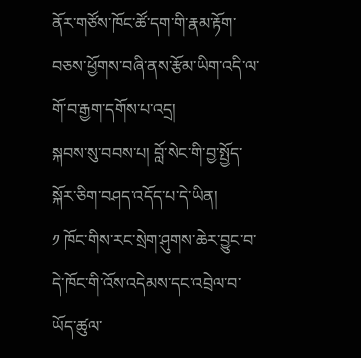ནོར་གཙོས་ཁོང་ཚོ་དག་གི་རྣམ་རྟོག་བཅས་ཕྱོགས་བཞི་ནས་རྩོམ་ཡིག་འདི་ལ་གོ་བ་རྒྱག་དགོས་པ་འདྲ།
སྐབས་སུ་བབས་པ། བློ་སེང་གི་བྱ་སྤྱོད་སྐོར་ཅིག་བཤད་འདོད་པ་དེ་ཡིན།
༡ ཁོང་གིས་རང་སྲེག་ཤུགས་ཆེར་བྱུང་བ་དེ་ཁོང་གི་འོས་འདེམས་དང་འབྲེལ་བ་ཡོད་ཚུལ་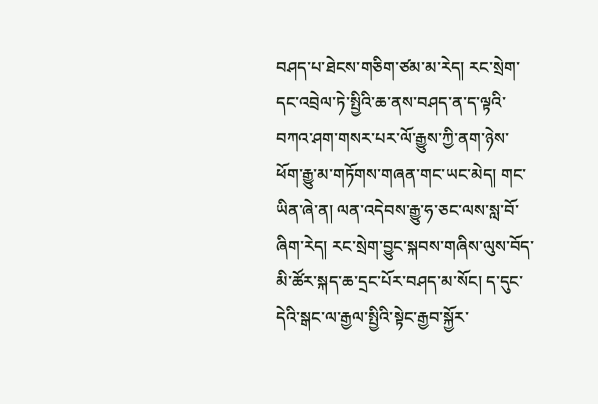བཤད་པ་ཐེངས་གཅིག་ཙམ་མ་རེད། རང་སྲེག་དང་འབྲེལ་ཏེ་སྤྱིའི་ཆ་ནས་བཤད་ན་ད་ལྟའི་བཀའ་ཤག་གསར་པར་ལོ་རྒྱུས་ཀྱི་ནག་ཉེས་ཕོག་རྒྱུ་མ་གཏོགས་གཞན་གང་ཡང་མེད། གང་ཡིན་ཞེ་ན། ལན་འདེབས་རྒྱུ་ཧ་ཅང་ལས་སླ་བོ་ཞིག་རེད། རང་སྲེག་བྱུང་སྐབས་གཞིས་ལུས་བོད་མི་ཚོར་སྐད་ཆ་དྲང་པོར་བཤད་མ་སོང། ད་དུང་དེའི་སྒང་ལ་རྒྱལ་སྤྱིའི་སྟེང་རྒྱབ་སྐྱོར་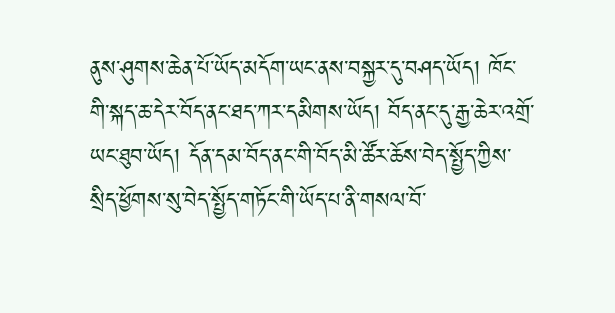ནུས་ཤུགས་ཆེན་པོ་ཡོད་མདོག་ཡང་ནས་བསྐྱར་དུ་བཤད་ཡོད། ཁོང་གི་སྐད་ཆ་དེར་བོད་ནང་ཐད་ཀར་དམིགས་ཡོད། བོད་ནང་དུ་རྒྱ་ཆེར་འགྲོ་ཡང་ཐུབ་ཡོད། དོན་དམ་བོད་ནང་གི་བོད་མི་ཚོར་ཆོས་བེད་སྤྱོད་ཀྱིས་སྲིད་ཕྱོགས་སུ་བེད་སྤྱོད་གཏོང་གི་ཡོད་པ་ནི་གསལ་བོ་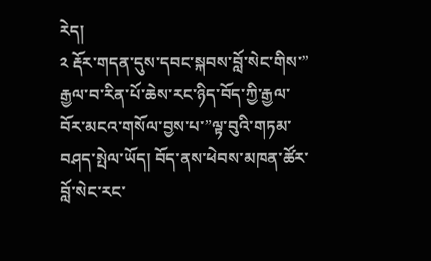རེད།
༢ རྡོར་གདན་དུས་དབང་སྐབས་བློ་སེང་གིས་” རྒྱལ་བ་རིན་པོ་ཆེས་རང་ཉིད་བོད་ཀྱི་རྒྱལ་བོར་མངའ་གསོལ་བྱས་པ་”ལྟ་བུའི་གཏམ་བཤད་སྤེལ་ཡོད། བོད་ནས་ཕེབས་མཁན་ཚོར་བློ་སེང་རང་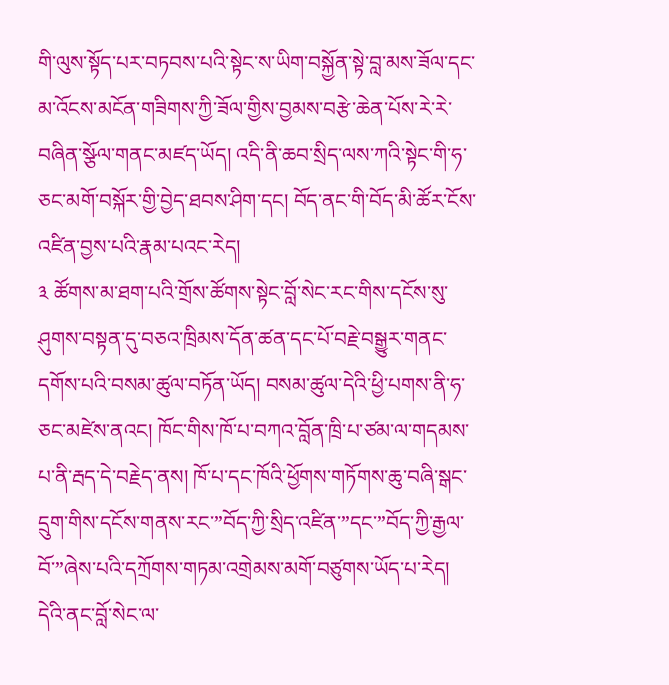གི་ལུས་སྟོད་པར་བཏབས་པའི་སྟེང་ས་ཡིག་བསྐྱོན་སྟེ་བླ་མས་ཟོལ་དང་མ་འོངས་མངོན་གཟིགས་ཀྱི་ཟོལ་གྱིས་བྱམས་བརྩེ་ཆེན་པོས་རེ་རེ་བཞིན་སྩོལ་གནང་མཛད་ཡོད། འདི་ནི་ཆབ་སྲིད་ལས་ཀའི་སྟེང་གི་ཧ་ཅང་མགོ་བསྐོར་གྱི་བྱེད་ཐབས་ཤིག་དང། བོད་ནང་གི་བོད་མི་ཚོར་ངོས་འཛིན་བྱས་པའི་རྣམ་པའང་རེད།
༣ ཚོགས་མ་ཐག་པའི་གྲོས་ཚོགས་སྟེང་བློ་སེང་རང་གིས་དངོས་སུ་ཤུགས་བསྟན་དུ་བཅའ་ཁྲིམས་དོན་ཚན་དང་པོ་བརྗེ་བསྒྱུར་གནང་དགོས་པའི་བསམ་ཚུལ་བཏོན་ཡོད། བསམ་ཚུལ་དེའི་ཕྱི་པགས་ནི་ཧ་ཅང་མཛེས་ནའང། ཁོང་གིས་ཁོ་པ་བཀའ་བློན་ཁྲི་པ་ཙམ་ལ་གདམས་པ་ནི་རྦད་དེ་བརྗེད་ནས། ཁོ་པ་དང་ཁོའི་ཕྱོགས་གཏོགས་ཆུ་བཞི་སྒང་དྲུག་གིས་དངོས་གནས་རང་”བོད་ཀྱི་སྲིད་འཛིན་”དང་”བོད་ཀྱི་རྒྱལ་བོ་”ཞེས་པའི་དཀྲོགས་གཏམ་འགྲེམས་མགོ་བཙུགས་ཡོད་པ་རེད། དེའི་ནང་བློ་སེང་ལ་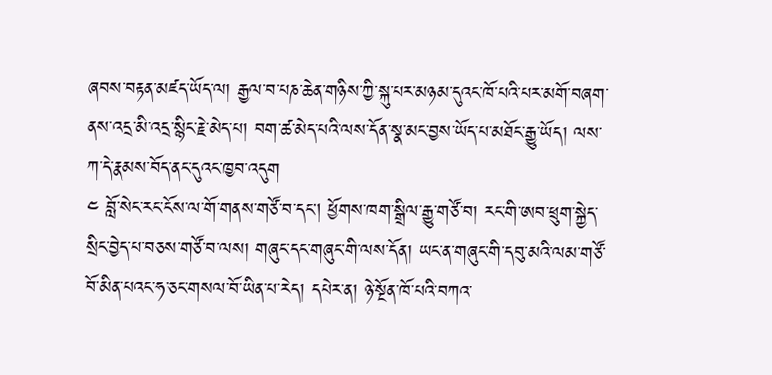ཞབས་བརྟན་མཛད་ཡོད་ལ། རྒྱལ་བ་པཎ་ཆེན་གཉིས་ཀྱི་སྐུ་པར་མཉམ་དུའང་ཁོ་པའི་པར་མགོ་བཞག་ནས་འདྲ་མི་འདྲ་སྙིང་རྗེ་མེད་པ། བག་ཚ་མེད་པའི་ལས་དོན་སྣ་མང་བྱས་ཡོད་པ་མཐོང་རྒྱུ་ཡོད། ལས་ཀ་དེ་རྣམས་བོད་ནང་དུའང་ཁྱབ་འདུག
༤ བློ་སེང་རང་ངོས་ལ་གོ་གནས་གཙོ་བ་དང། ཕྱོགས་ཁག་སྒྲིལ་རྒྱུ་གཙོ་བ། རང་གི་ཨབ་ཕྲུག་སྐྱེད་སྲིང་བྱེད་པ་བཅས་གཙོ་བ་ལས། གཞུང་དང་གཞུང་གི་ལས་དོན། ཡང་ན་གཞུང་གི་དབུ་མའི་ལམ་གཙོ་བོ་མིན་པའང་ཧ་ཅང་གསལ་བོ་ཡིན་པ་རེད། དཔེར་ན། ཉེ་སྔོན་ཁོ་པའི་བཀའ་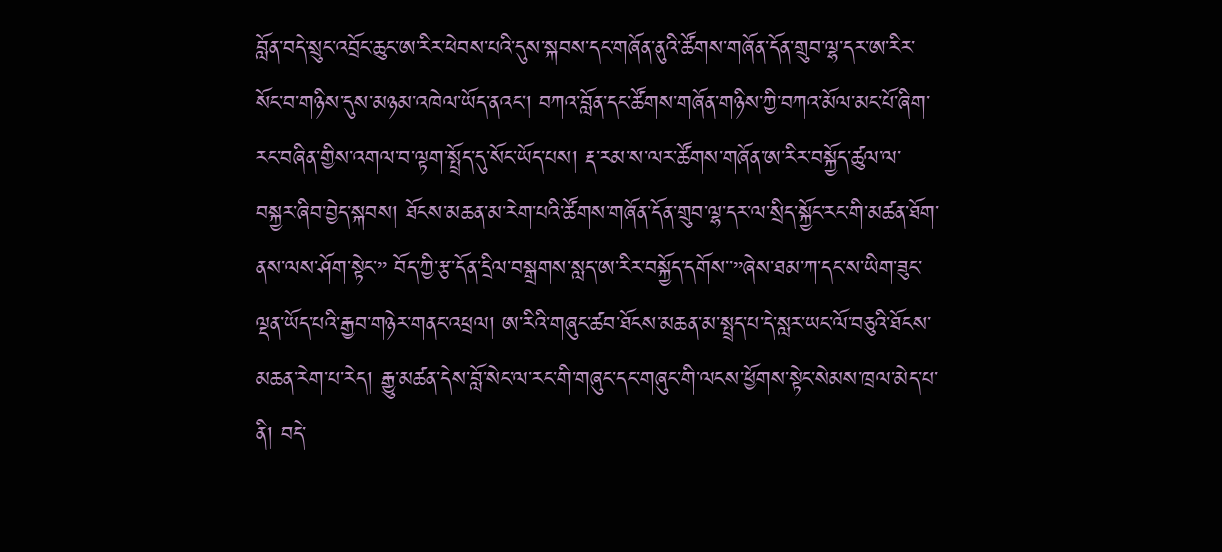བློན་བདེ་སྲུང་འབྲོང་ཆུང་ཨ་རིར་ཕེབས་པའི་དུས་སྐབས་དང་གཞོན་ནུའི་ཚོགས་གཞོན་དོན་གྲུབ་ལྷ་དར་ཨ་རིར་སོང་བ་གཉིས་དུས་མཉམ་འཁེལ་ཡོད་ནའང། བཀའ་བློན་དང་ཚོགས་གཞོན་གཉིས་ཀྱི་བཀའ་མོལ་མང་པོ་ཞིག་རང་བཞིན་གྱིས་འགལ་བ་ལྟག་སྤྲོད་དུ་སོང་ཡོད་པས། རྡ་རམ་ས་ལར་ཚོགས་གཞོན་ཨ་རིར་བསྐྱོད་ཚུལ་ལ་བསྐྱར་ཞིབ་བྱེད་སྐབས། ཐོངས་མཆན་མ་རེག་པའི་ཚོགས་གཞོན་དོན་གྲུབ་ལྷ་དར་ལ་སྲིད་སྐྱོང་རང་གི་མཚན་ཐོག་ནས་ལས་ཤོག་སྟེང་” བོད་ཀྱི་རྩ་དོན་དྲིལ་བསྒྲགས་སླད་ཨ་རིར་བསྐྱོད་དགོས་་”ཞེས་ཐམ་ཀ་དང་ས་ཡིག་ཟུང་ལྡན་ཡོད་པའི་རྒྱབ་གཉེར་གནང་འཕྲལ། ཨ་རིའི་གཞུང་ཚབ་ཐོངས་མཆན་མ་སྤྲད་པ་དེ་སླར་ཡང་ལོ་བཅུའི་ཐོངས་མཆན་རེག་པ་རེད། རྒྱུ་མཚན་དེས་བློ་སེང་ལ་རང་གི་གཞུང་དང་གཞུང་གི་ལངས་ཕྱོགས་སྟེང་སེམས་ཁྲལ་མེད་པ་ནི། བདེ་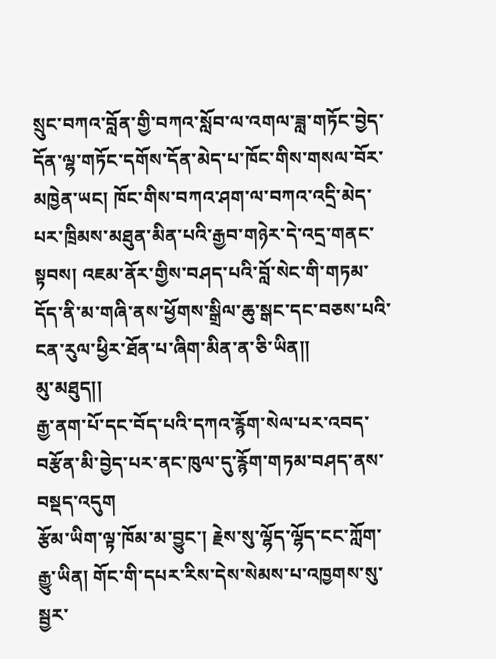སྲུང་བཀའ་བློན་གྱི་བཀའ་སློབ་ལ་འགལ་ཟླ་གཏོང་བྱེད་དོན་ལྷ་གཏོང་དགོས་དོན་མེད་པ་ཁོང་གིས་གསལ་བོར་མཁྱེན་ཡང། ཁོང་གིས་བཀའ་ཤག་ལ་བཀའ་འདྲི་མེད་པར་ཁྲིམས་མཐུན་མིན་པའི་རྒྱབ་གཉེར་དེ་འདྲ་གནང་སྟབས། འཇམ་ནོར་གྱིས་བཤད་པའི་བློ་སེང་གི་གཏམ་དོད་ནི་མ་གཞི་ནས་ཕྱོགས་སྒྲིལ་ཆུ་སྒང་དང་བཅས་པའི་ངན་རུལ་ཕྱིར་ཐོན་པ་ཞིག་མིན་ན་ཅི་ཡིན།།
མུ་མཐུད།།
རྒྱ་ནག་པོ་དང་བོད་པའི་དཀའ་རྙོག་སེལ་པར་འབད་བརྩོན་མི་བྱེད་པར་ནང་ཁུལ་དུ་རྙོག་གཏམ་བཤད་ནས་བསྡད་འདུག
རྩོམ་ཡིག་ལྟ་ཁོམ་མ་བྱུང་། རྗེས་སུ་ལྷོད་ལྷོད་ངང་ཀློག་རྒྱུ་ཡིན། གོང་གི་དཔར་རིས་དེས་སེམས་པ་འཁྱགས་སུ་སྦྱར་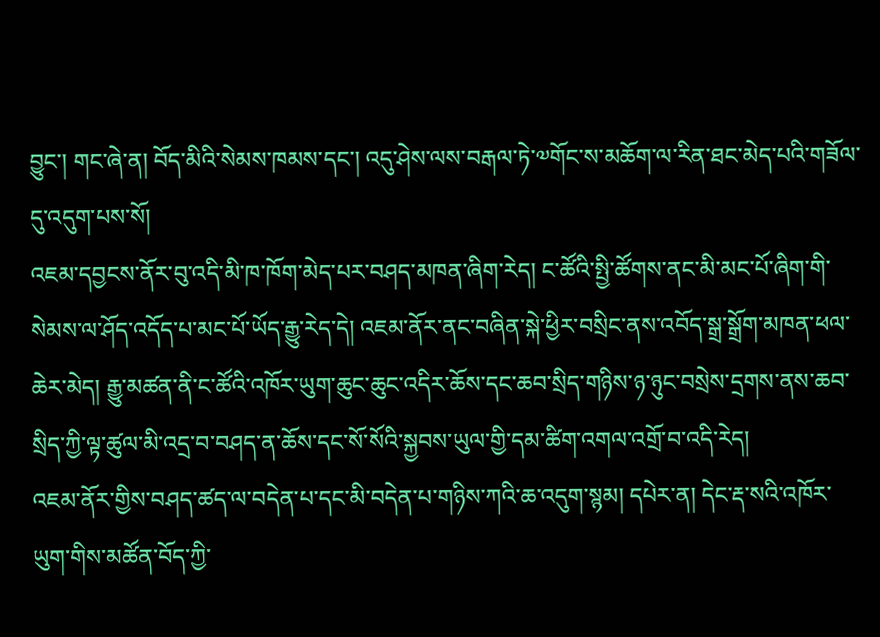བྱུང་། གང་ཞེ་ན། བོད་མིའི་སེམས་ཁམས་དང་། འདུ་ཤེས་ལས་བརྒལ་ཏེ་༧གོང་ས་མཆོག་ལ་རིན་ཐང་མེད་པའི་གཟོལ་དུ་འདུག་པས་སོ།
འཇམ་དབྱངས་ནོར་བུ་འདི་མི་ཁ་ཁོག་མེད་པར་བཤད་མཁན་ཞིག་རེད། ང་ཚོའི་སྤྱི་ཚོགས་ནང་མི་མང་པོ་ཞིག་གི་སེམས་ལ་ཤོད་འདོད་པ་མང་པོ་ཡོད་རྒྱུ་རེད་དེ། འཇམ་ནོར་ནང་བཞིན་སྐེ་ཕྱིར་བསྲིང་ནས་འབོད་སྒྲ་སྒྲོག་མཁན་ཕལ་ཆེར་མེད། རྒྱུ་མཚན་ནི་ང་ཚོའི་འཁོར་ཡུག་ཆུང་ཆུང་འདིར་ཆོས་དང་ཆབ་སྲིད་གཉིས་ཉ་ཉུང་བསྲེས་དྲགས་ནས་ཆབ་སྲིད་ཀྱི་ལྟ་ཚུལ་མི་འདྲ་བ་བཤད་ན་ཆོས་དང་སོ་སོའི་སྐྱབས་ཡུལ་གྱི་དམ་ཚིག་འགལ་འགྲོ་བ་འདི་རེད།
འཇམ་ནོར་གྱིས་བཤད་ཚད་ལ་བདེན་པ་དང་མི་བདེན་པ་གཉིས་ཀའི་ཆ་འདུག་སྙམ། དཔེར་ན། དེང་རྡ་སའི་འཁོར་ཡུག་གིས་མཚོན་བོད་ཀྱི་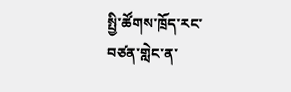སྤྱི་ཚོགས་ཁྲོད་རང་བཙན་གླེང་ན་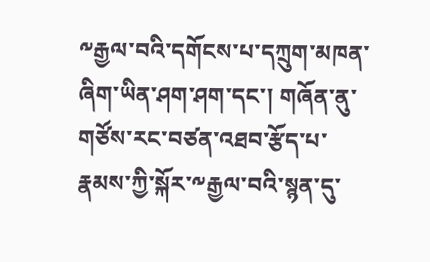༸རྒྱལ་བའི་དགོངས་པ་དཀྲུག་མཁན་ཞིག་ཡིན་ཤག་ཤག་དང་། གཞོན་ནུ་གཙོས་རང་བཙན་འཐབ་རྩོད་པ་རྣམས་ཀྱི་སྐོར་༸རྒྱལ་བའི་སྙན་དུ་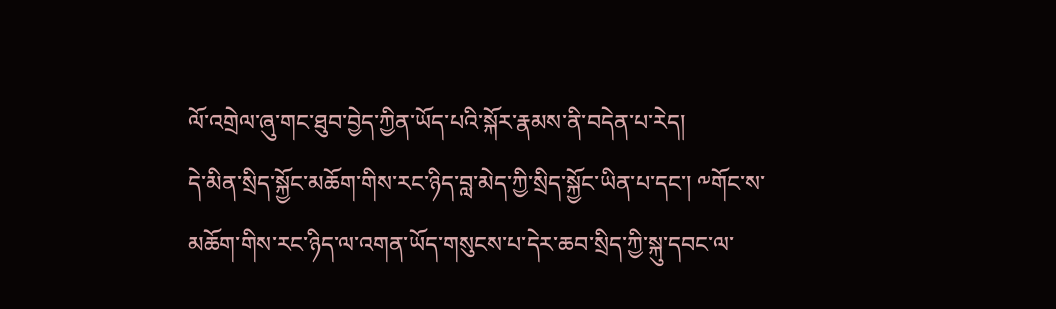ལོ་འགྲེལ་ཞུ་གང་ཐུབ་བྱེད་ཀྱིན་ཡོད་པའི་སྐོར་རྣམས་ནི་བདེན་པ་རེད།
དེ་མིན་སྲིད་སྐྱོང་མཆོག་གིས་རང་ཉིད་བླ་མེད་ཀྱི་སྲིད་སྐྱོང་ཡིན་པ་དང་། ༸གོང་ས་མཆོག་གིས་རང་ཉིད་ལ་འགན་ཡོད་གསུངས་པ་དེར་ཆབ་སྲིད་ཀྱི་སྐུ་དབང་ལ་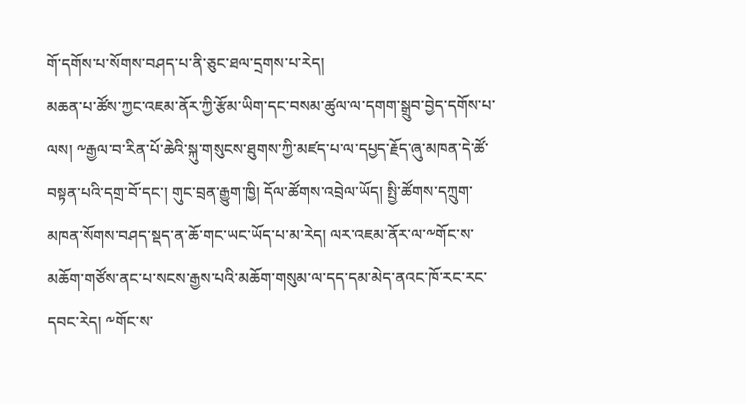གོ་དགོས་པ་སོགས་བཤད་པ་ནི་ཅུང་ཐལ་དྲགས་པ་རེད།
མཆན་པ་ཚོས་ཀྱང་འཇམ་ནོར་ཀྱི་རྩོམ་ཡིག་དང་བསམ་ཚུལ་ལ་དགག་སྒྲུབ་བྱེད་དགོས་པ་ལས། ༸རྒྱལ་བ་རིན་པོ་ཆེའི་སྐུ་གསུངས་ཐུགས་ཀྱི་མཛད་པ་ལ་དཔྱད་རྗོད་ཞུ་མཁན་དེ་ཚོ་བསྟན་པའི་དགྲ་བོ་དང་། གུང་བྲན་རྒྱུག་ཁྱི། དོལ་ཚོགས་འབྲེལ་ཡོད། སྤྱི་ཚོགས་དཀྲུག་མཁན་སོགས་བཤད་སྡད་ན་ཆོ་གང་ཡང་ཡོད་པ་མ་རེད། ལར་འཇམ་ནོར་ལ་༸གོང་ས་མཆོག་གཙོས་ནང་པ་སངས་རྒྱས་པའི་མཆོག་གསུམ་ལ་དད་དམ་མེད་ནའང་ཁོ་རང་རང་དབང་རེད། ༸གོང་ས་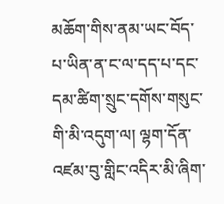མཆོག་གིས་ནམ་ཡང་བོད་པ་ཡིན་ན་ང་ལ་དད་པ་དང་དམ་ཚིག་སྲུང་དགོས་གསུང་གི་མི་འདུག་ལ། ལྷག་དོན་འཛམ་བུ་གླིང་འདིར་མི་ཞིག་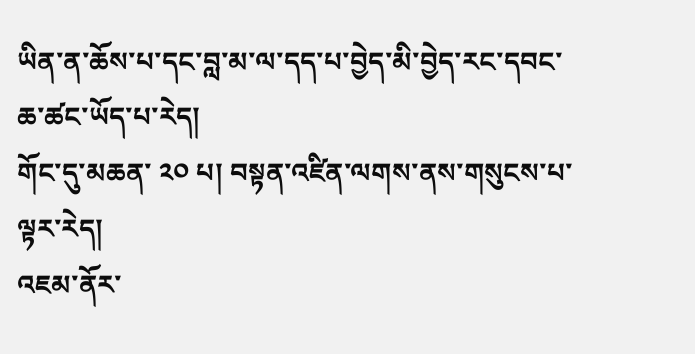ཡིན་ན་ཆོས་པ་དང་བླ་མ་ལ་དད་པ་བྱེད་མི་བྱེད་རང་དབང་ཆ་ཚང་ཡོད་པ་རེད།
གོང་དུ་མཆན་ ༢༠ པ། བསྟན་འཛིན་ལགས་ནས་གསུངས་པ་ལྟར་རེད།
འཇམ་ནོར་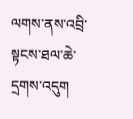ལགས་ནས་འབྲི་སྟངས་ཐལ་ཆེ་དྲགས་འདུག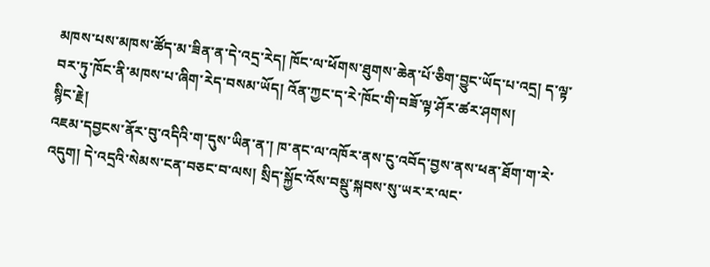མཁས་པས་མཁས་ཚོད་མ་ཟིན་ན་དེ་འདྲ་རེད། ཁོང་ལ་ཕོགས་ཐུགས་ཆེན་པོ་ཅིག་བྱུང་ཡོད་པ་འདྲ། ད་ལྟ་བར་ཏུ་ཁོང་ནི་མཁས་པ་ཞིག་རེད་བསམ་ཡོད། འོན་ཀྱང་ད་རེ་ཁོང་གི་བཟོ་ལྟ་ཤོར་ཚར་ཤགས།
སྙིང་རྗེ།
འཇམ་དབྱངས་ནོར་བུ་འདིའི་ག་དུས་ཡིན་ན་། ཁ་ནང་ལ་འཁོར་ནས་ངུ་འབོད་བྱས་ནས་ཕན་ཐོག་ག་རེ་འདུག། དེ་འདྲའི་སེམས་ངན་བཅང་བ་ལས། སྲིད་སྐྱོང་འོས་བསྡུ་སྐབས་སུ་ཡར་ར་ལང་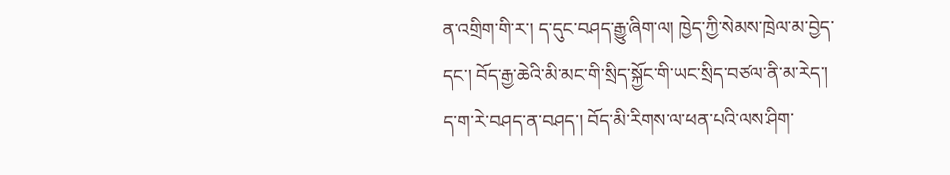ན་འགྲིག་གི་ར་། ད་དུང་བཤད་རྒྱུ་ཞིག་ལ། ཁྱེད་ཀྱི་སེམས་ཁྲེལ་མ་བྱེད་དང་། བོད་རྒྱ་ཆེའི་མི་མང་གི་སྲིད་སྐྱོང་གི་ཡང་སྲིད་བཙལ་ནི་མ་རེད་།
ད་ག་རེ་བཤད་ན་བཤད་། བོད་མི་རིགས་ལ་ཕན་པའི་ལས་ཤིག་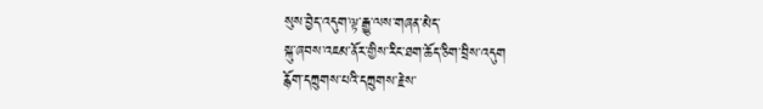སུས་བྱེད་འདུག་ལྟ་རྒྱུ་ལས་གཞན་མེད་
སྐུ་ཞབས་འཇམ་ནོར་གྱིས་རིང་ཐག་ཆོད་ཅིག་བྲིས་འདུག
རྙོག་དཀྲུགས་པའི་དཀྲུགས་རྗེས་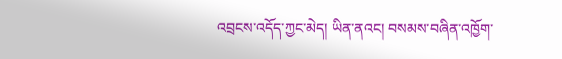འབྲངས་འདོད་ཀྱང་མེད། ཡིན་ནའང། བསམས་བཞིན་འཁྱོག་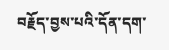བརྗོད་བྱས་པའི་དོན་དག་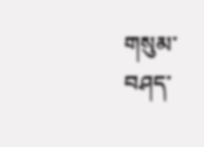གསུམ་བཤད་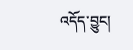འདོད་བྱུང།